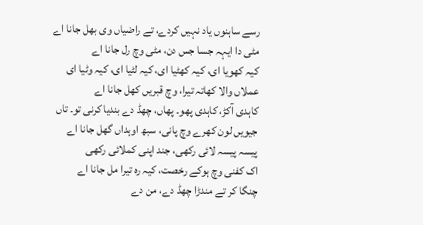رسے ساہنوں یاد نہیں کردے، تے راضیاں وی بھل جانا اے
مٹی دا ایہہ جسا جس دن، مٹی وچ رل جانا اے
کیہ کھویا ای، کیہ کھٹیا ای، کیہ لٹیا ای، کیہ وٹیا ای
عملاں والا کھاتہ تیرا، وچ قبریں کھل جانا اے
کاہدی آکڑ، کاہدی پھو۔ پھاں، چھڈ دے بندیا کرنی تو۔ تاں
جیویں لون کھرے وچ پانی، سبھ اوہداں گھل جانا اے
پیسہ پیسہ لائی رکھی، جند اپنی کملائی رکھی
اک کفنی وچ ہوکے رخصت، کیہ رہ تیرا مل جانا اے
چنگا کر تے مندڑا چھڈ دے، من دے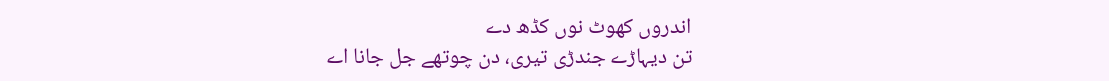اندروں کھوٹ نوں کڈھ دے
تن دیہاڑے جندڑی تیری، دن چوتھے جل جانا اے